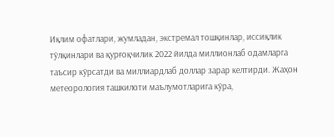Иқлим офатлари, жумладан, экстремал тошқинлар, иссиқлик тўлқинлари ва қурғоқчилик 2022 йилда миллионлаб одамларга таъсир кўрсатди ва миллиардлаб доллар зарар келтирди. Жаҳон метеорология ташкилоти маълумотларига кўра,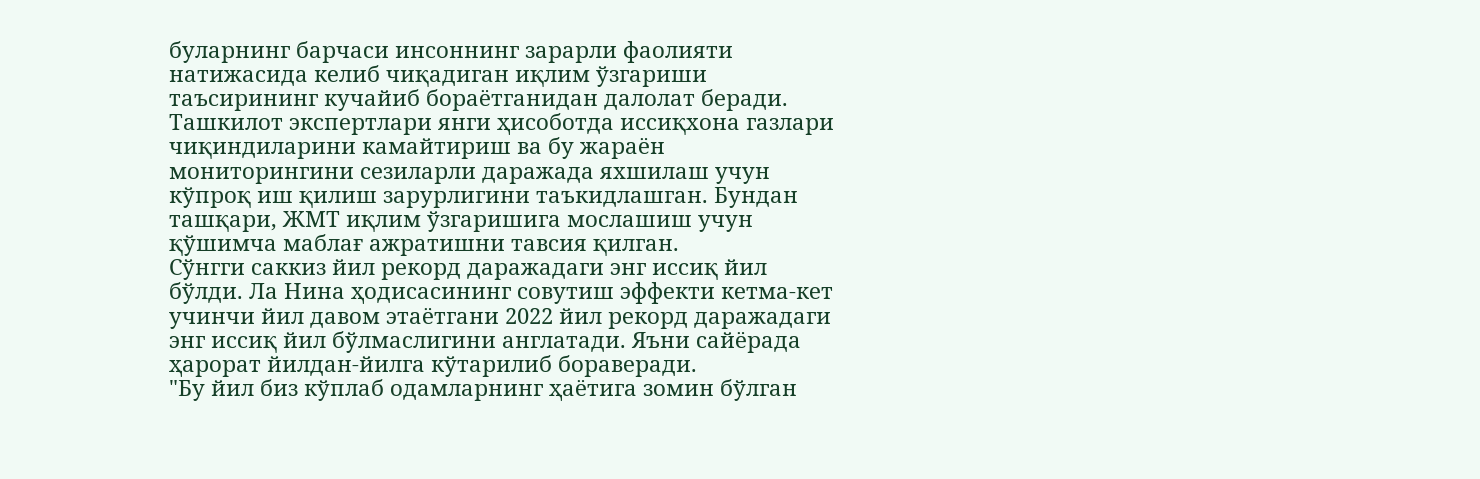буларнинг барчаси инсоннинг зарарли фаолияти натижасида келиб чиқадиган иқлим ўзгариши таъсирининг кучайиб бораётганидан далолат беради.
Ташкилот экспертлари янги ҳисоботда иссиқхона газлари чиқиндиларини камайтириш ва бу жараён мониторингини сезиларли даражада яхшилаш учун кўпроқ иш қилиш зарурлигини таъкидлашган. Бундан ташқари, ЖМТ иқлим ўзгаришига мослашиш учун қўшимча маблағ ажратишни тавсия қилган.
Сўнгги саккиз йил рекорд даражадаги энг иссиқ йил бўлди. Ла Нина ҳодисасининг совутиш эффекти кетма-кет учинчи йил давом этаётгани 2022 йил рекорд даражадаги энг иссиқ йил бўлмаслигини англатади. Яъни сайёрада ҳарорат йилдан-йилга кўтарилиб бораверади.
"Бу йил биз кўплаб одамларнинг ҳаётига зомин бўлган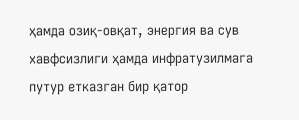ҳамда озиқ-овқат, энергия ва сув хавфсизлиги ҳамда инфратузилмага путур етказган бир қатор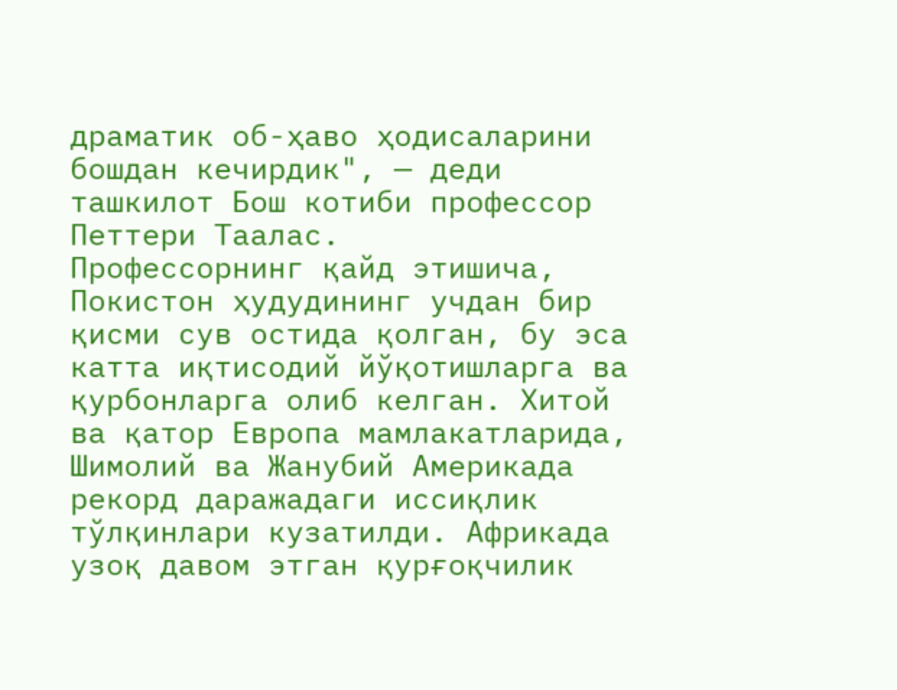драматик об-ҳаво ҳодисаларини бошдан кечирдик", — деди ташкилот Бош котиби профессор Петтери Таалас.
Профессорнинг қайд этишича, Покистон ҳудудининг учдан бир қисми сув остида қолган, бу эса катта иқтисодий йўқотишларга ва қурбонларга олиб келган. Хитой ва қатор Европа мамлакатларида, Шимолий ва Жанубий Америкада рекорд даражадаги иссиқлик тўлқинлари кузатилди. Африкада узоқ давом этган қурғоқчилик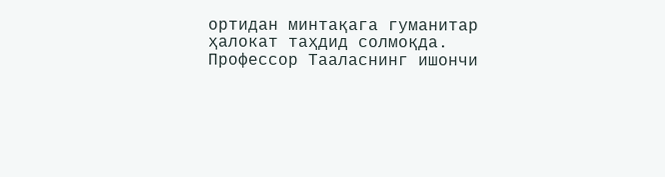ортидан минтақага гуманитар ҳалокат таҳдид солмоқда.
Профессор Тааласнинг ишончи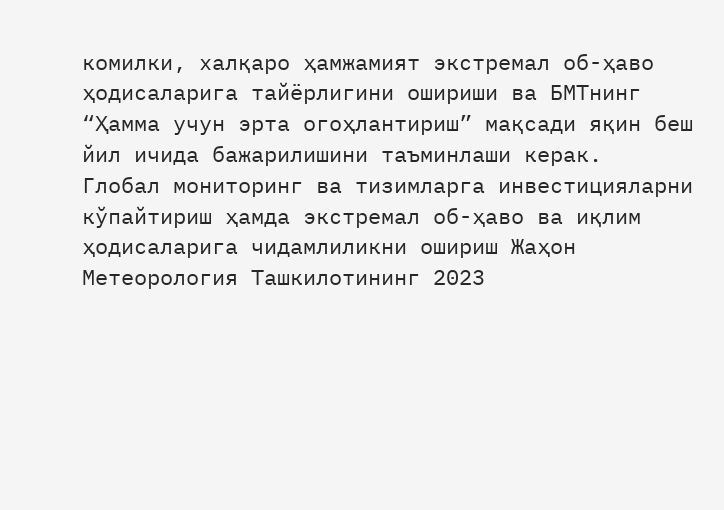комилки, халқаро ҳамжамият экстремал об-ҳаво ҳодисаларига тайёрлигини ошириши ва БМТнинг “Ҳамма учун эрта огоҳлантириш” мақсади яқин беш йил ичида бажарилишини таъминлаши керак.
Глобал мониторинг ва тизимларга инвестицияларни кўпайтириш ҳамда экстремал об-ҳаво ва иқлим ҳодисаларига чидамлиликни ошириш Жаҳон Метеорология Ташкилотининг 2023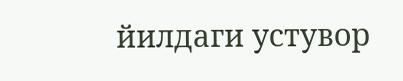йилдаги устувор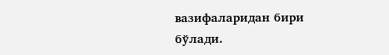вазифаларидан бири бўлади.